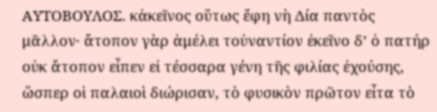ΑΥΤΟΒΟΥΛΟΣ. κἀκεῖνος οὕτως ἔφη νὴ Δία παντὸς μᾶλλον· ἄτοπον γὰρ ἀμέλει τοὐναντίον ἐκεῖνο δʼ ὁ πατήρ οὐκ ἄτοπον εἶπεν εἰ τέσσαρα γένη τῆς φιλίας ἐχούσης, ὥσπερ οἱ παλαιοὶ διώρισαν, τὸ φυσικὸν πρῶτον εἶτα τὸ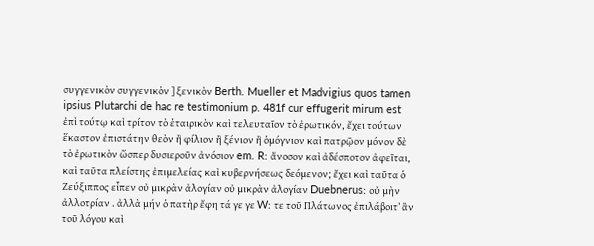συγγενικὸν συγγενικὸν ] ξενικὸν Berth. Mueller et Madvigius quos tamen ipsius Plutarchi de hac re testimonium p. 481f cur effugerit mirum est ἐπὶ τούτῳ καὶ τρίτον τὸ ἑταιρικὸν καὶ τελευταῖον τὸ ἐρωτικόν, ἔχει τούτων ἕκαστον ἐπιστάτην θεὸν ἢ φίλιον ἢ ξένιον ἢ ὁμόγνιον καὶ πατρῷον μόνον δὲ τὸ ἐρωτικὸν ὥσπερ δυσιεροῦν ἀνόσιον em. R: ἄνοσον καὶ ἀδέσποτον ἀφεῖται, καὶ ταῦτα πλείστης ἐπιμελείας καὶ κυβερνήσεως δεόμενον; ἔχει καὶ ταῦτα ὁ Ζεύξιππος εἶπεν οὐ μικρὰν ἀλογίαν οὐ μικρὰν ἀλογίαν Duebnerus: οὐ μὴν ἀλλοτρίαν . ἀλλὰ μήν ὁ πατὴρ ἔφη τά γε γε W: τε τοῦ Πλάτωνος ἐπιλάβοιτʼ ἂν τοῦ λόγου καὶ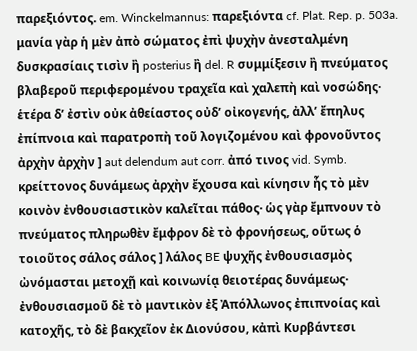παρεξιόντος. em. Winckelmannus: παρεξιόντα cf. Plat. Rep. p. 503a. μανία γὰρ ἡ μὲν ἀπὸ σώματος ἐπὶ ψυχὴν ἀνεσταλμένη δυσκρασίαις τισὶν ἢ posterius ἢ del. R συμμίξεσιν ἢ πνεύματος βλαβεροῦ περιφερομένου τραχεῖα καὶ χαλεπὴ καὶ νοσώδης· ἑτέρα δʼ ἐστὶν οὐκ ἀθείαστος οὐδʼ οἰκογενής, ἀλλʼ ἔπηλυς ἐπίπνοια καὶ παρατροπὴ τοῦ λογιζομένου καὶ φρονοῦντος ἀρχὴν ἀρχὴν ] aut delendum aut corr. ἀπό τινος vid. Symb. κρείττονος δυνάμεως ἀρχὴν ἔχουσα καὶ κίνησιν ἧς τὸ μὲν κοινὸν ἐνθουσιαστικὸν καλεῖται πάθος· ὡς γὰρ ἔμπνουν τὸ πνεύματος πληρωθὲν ἔμφρον δὲ τὸ φρονήσεως, οὕτως ὁ τοιοῦτος σάλος σάλος ] λάλος BE ψυχῆς ἐνθουσιασμὸς ὠνόμασται μετοχῇ καὶ κοινωνίᾳ θειοτέρας δυνάμεως· ἐνθουσιασμοῦ δὲ τὸ μαντικὸν ἐξ Ἀπόλλωνος ἐπιπνοίας καὶ κατοχῆς, τὸ δὲ βακχεῖον ἐκ Διονύσου, κἀπὶ Κυρβάντεσι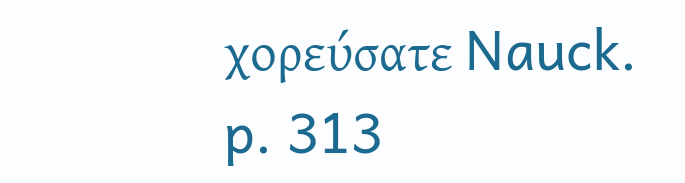χορεύσατε Nauck. p. 313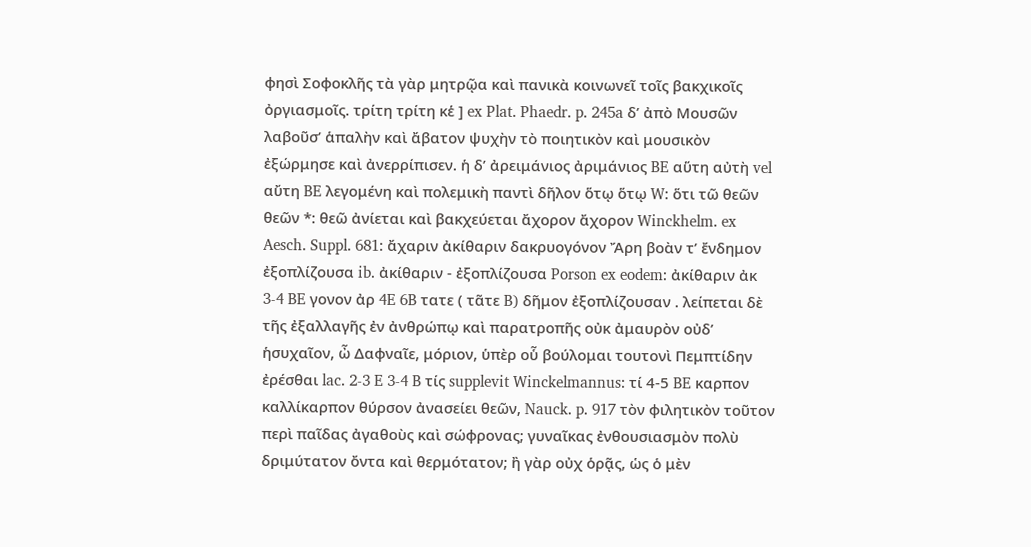φησὶ Σοφοκλῆς τὰ γὰρ μητρῷα καὶ πανικὰ κοινωνεῖ τοῖς βακχικοῖς ὀργιασμοῖς. τρίτη τρίτη κἑ ] ex Plat. Phaedr. p. 245a δʼ ἀπὸ Μουσῶν λαβοῦσʼ ἁπαλὴν καὶ ἄβατον ψυχὴν τὸ ποιητικὸν καὶ μουσικὸν ἐξώρμησε καὶ ἀνερρίπισεν. ἡ δʼ ἀρειμάνιος ἀριμάνιος BE αὕτη αὐτὴ vel αὔτη BE λεγομένη καὶ πολεμικὴ παντὶ δῆλον ὅτῳ ὅτῳ W: ὅτι τῶ θεῶν θεῶν *: θεῶ ἀνίεται καὶ βακχεύεται ἄχορον ἄχορον Winckhelm. ex Aesch. Suppl. 681: ἄχαριν ἀκίθαριν δακρυογόνον Ἄρη βοὰν τʼ ἔνδημον ἐξοπλίζουσα ib. ἀκίθαριν - ἐξοπλίζουσα Porson ex eodem: ἀκίθαριν ἀκ 3-4 BE γονον ἀρ 4E 6B τατε ( τᾶτε B) δῆμον ἐξοπλίζουσαν . λείπεται δὲ τῆς ἐξαλλαγῆς ἐν ἀνθρώπῳ καὶ παρατροπῆς οὐκ ἀμαυρὸν οὐδʼ ἡσυχαῖον, ὦ Δαφναῖε, μόριον, ὑπὲρ οὗ βούλομαι τουτονὶ Πεμπτίδην ἐρέσθαι lac. 2-3 E 3-4 B τίς supplevit Winckelmannus: τί 4-5 BE καρπον καλλίκαρπον θύρσον ἀνασείει θεῶν, Nauck. p. 917 τὸν φιλητικὸν τοῦτον περὶ παῖδας ἀγαθοὺς καὶ σώφρονας; γυναῖκας ἐνθουσιασμὸν πολὺ δριμύτατον ὄντα καὶ θερμότατον; ἢ γὰρ οὐχ ὁρᾷς, ὡς ὁ μὲν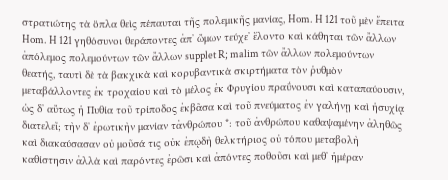στρατιώτης τὰ ὅπλα θεὶς πέπαυται τῆς πολεμικῆς μανίας, Hom. H 121 τοῦ μὲν ἔπειτα Hom. H 121 γηθόσυνοι θεράποντες ἀπʼ ὤμων τεύχεʼ ἕλοντο καὶ κάθηται τῶν ἄλλων ἀπόλεμος πολεμούντων τῶν ἄλλων supplet R; malim τῶν ἄλλων πολεμούντων θεατής, ταυτὶ δὲ τὰ βακχικὰ καὶ κορυβαντικὰ σκιρτήματα τὸν ῥυθμὸν μεταβάλλοντες ἐκ τροχαίου καὶ τὸ μέλος ἐκ Φρυγίου πραΰνουσι καὶ καταπαύουσιν, ὡς δʼ αὔτως ἡ Πυθία τοῦ τρίποδος ἐκβᾶσα καὶ τοῦ πνεύματος ἐν γαλήνῃ καὶ ἡσυχίᾳ διατελεῖ; τὴν δʼ ἐρωτικὴν μανίαν τἀνθρώπου *: τοῦ ἀνθρώπου καθαψαμένην ἀληθῶς καὶ διακαύσασαν οὐ μοῦσά τις οὐκ ἐπῳδὴ θελκτήριος οὐ τόπου μεταβολὴ καθίστησιν ἀλλὰ καὶ παρόντες ἐρῶσι καὶ ἀπόντες ποθοῦσι καὶ μεθʼ ἡμέραν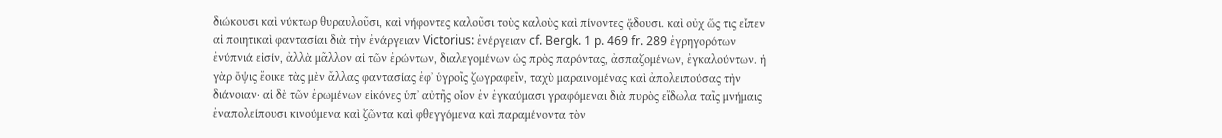διώκουσι καὶ νύκτωρ θυραυλοῦσι, καὶ νήφοντες καλοῦσι τοὺς καλοὺς καὶ πίνοντες ᾄδουσι. καὶ οὐχ ὥς τις εἶπεν αἱ ποιητικαὶ φαντασίαι διὰ τὴν ἐνάργειαν Victorius: ἐνέργειαν cf. Bergk. 1 p. 469 fr. 289 ἐγρηγορότων ἐνύπνιά εἰσίν, ἀλλὰ μᾶλλον αἱ τῶν ἐρώντων, διαλεγομένων ὡς πρὸς παρόντας, ἀσπαζομένων, ἐγκαλούντων. ἡ γὰρ ὄψις ἔοικε τὰς μὲν ἄλλας φαντασίας ἐφʼ ὑγροῖς ζωγραφεῖν, ταχὺ μαραινομένας καὶ ἀπολειπούσας τὴν διάνοιαν· αἱ δὲ τῶν ἐρωμένων εἰκόνες ὑπʼ αὐτῆς οἷον ἐν ἐγκαύμασι γραφόμεναι διὰ πυρὸς εἴδωλα ταῖς μνήμαις ἐναπολείπουσι κινούμενα καὶ ζῶντα καὶ φθεγγόμενα καὶ παραμένοντα τὸν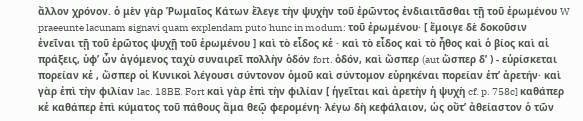ἄλλον χρόνον. ὁ μὲν γὰρ Ῥωμαῖος Κάτων ἔλεγε τὴν ψυχὴν τοῦ ἐρῶντος ἐνδιαιτᾶσθαι τῇ τοῦ ἐρωμένου W praeeunte lacunam signavi quam explendam puto hunc in modum: τοῦ ἐρωμένου· [ ἔμοιγε δὲ δοκοῦσιν ἐνεῖναι τῇ τοῦ ἐρῶτος ψυχῇ τοῦ ἐρωμένου ] καὶ τὸ εἶδος κἑ · καὶ τὸ εἶδος καὶ τὸ ἦθος καὶ ὁ βίος καὶ αἱ πράξεις, ὑφʼ ὧν ἀγόμενος ταχὺ συναιρεῖ πολλὴν ὁδόν fort. ὁδόν, καὶ ὥσπερ (aut ὥσπερ δʼ ) - εὐρίσκεται πορείαν κἑ , ὥσπερ οἱ Κυνικοὶ λέγουσι σύντονον ὁμοῦ καὶ σύντομον εὑρηκέναι πορείαν ἐπʼ ἀρετήν· καὶ γὰρ ἐπὶ τὴν φιλίαν lac. 18BE. Fort καὶ γὰρ ἐπὶ τὴν φιλίαν [ ἡγεῖται καὶ ἀρετὴν ἡ ψυχὴ cf. p. 758c] καθάπερ κἑ καθάπερ ἐπὶ κύματος τοῦ πάθους ἅμα θεῷ φερομένη· λέγω δὴ κεφάλαιον, ὡς οὔτʼ ἀθείαστον ὁ τῶν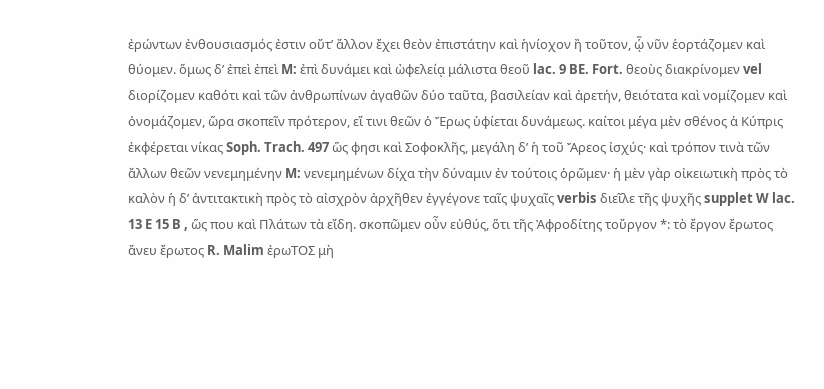ἐρώντων ἐνθουσιασμός ἐστιν οὔτʼ ἄλλον ἔχει θεὸν ἐπιστάτην καὶ ἡνίοχον ἢ τοῦτον, ᾧ νῦν ἑορτάζομεν καὶ θύομεν. ὅμως δʼ ἐπεὶ ἐπεὶ M: ἐπὶ δυνάμει καὶ ὠφελείᾳ μάλιστα θεοῦ lac. 9 BE. Fort. θεοὺς διακρίνομεν vel διορίζομεν καθότι καὶ τῶν ἀνθρωπίνων ἀγαθῶν δύο ταῦτα, βασιλείαν καὶ ἀρετήν, θειότατα καὶ νομίζομεν καὶ ὀνομάζομεν, ὥρα σκοπεῖν πρότερον, εἴ τινι θεῶν ὁ Ἔρως ὑφίεται δυνάμεως. καίτοι μέγα μὲν σθένος ἁ Κύπρις ἐκφέρεται νίκας Soph. Trach. 497 ὥς φησι καὶ Σοφοκλῆς, μεγάλη δʼ ἡ τοῦ Ἄρεος ἰσχύς· καὶ τρόπον τινὰ τῶν ἄλλων θεῶν νενεμημένην M: νενεμημένων δίχα τὴν δύναμιν ἐν τούτοις ὁρῶμεν· ἡ μὲν γὰρ οἰκειωτικὴ πρὸς τὸ καλὸν ἡ δʼ ἀντιτακτικὴ πρὸς τὸ αἰσχρὸν ἀρχῆθεν ἐγγέγονε ταῖς ψυχαῖς verbis διεῖλε τῆς ψυχῆς supplet W lac. 13 E 15 B , ὥς που καὶ Πλάτων τὰ εἴδη. σκοπῶμεν οὖν εὐθύς, ὅτι τῆς Ἀφροδίτης τοὔργον *: τὸ ἔργον ἔρωτος ἄνευ ἔρωτος R. Malim ἐρωΤΟΣ μὴ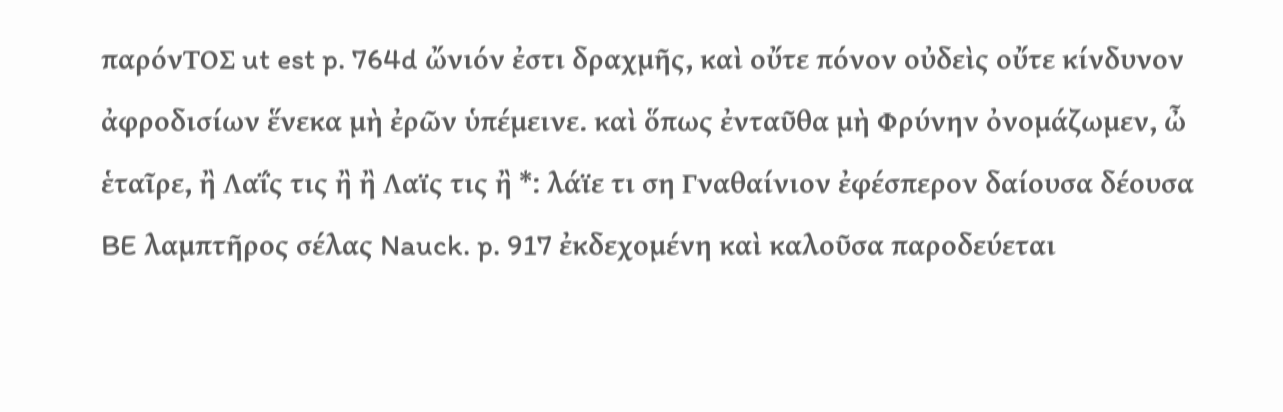παρόνΤΟΣ ut est p. 764d ὤνιόν ἐστι δραχμῆς, καὶ οὔτε πόνον οὐδεὶς οὔτε κίνδυνον ἀφροδισίων ἕνεκα μὴ ἐρῶν ὑπέμεινε. καὶ ὅπως ἐνταῦθα μὴ Φρύνην ὀνομάζωμεν, ὦ ἑταῖρε, ἢ Λαΐς τις ἢ ἢ Λαϊς τις ἢ *: λάϊε τι ση Γναθαίνιον ἐφέσπερον δαίουσα δέουσα BE λαμπτῆρος σέλας Nauck. p. 917 ἐκδεχομένη καὶ καλοῦσα παροδεύεται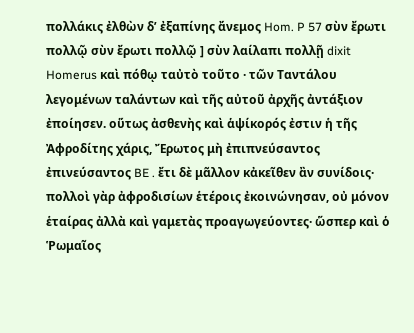πολλάκις ἐλθὼν δʼ ἐξαπίνης ἄνεμος Hom. P 57 σὺν ἔρωτι πολλῷ σὺν ἔρωτι πολλῷ ] σὺν λαίλαπι πολλῇ dixit Homerus καὶ πόθῳ ταὐτὸ τοῦτο · τῶν Ταντάλου λεγομένων ταλάντων καὶ τῆς αὐτοῦ ἀρχῆς ἀντάξιον ἐποίησεν. οὕτως ἀσθενὴς καὶ ἁψίκορός ἐστιν ἡ τῆς Ἀφροδίτης χάρις, Ἔρωτος μὴ ἐπιπνεύσαντος ἐπινεύσαντος BE . ἔτι δὲ μᾶλλον κἀκεῖθεν ἂν συνίδοις· πολλοὶ γὰρ ἀφροδισίων ἑτέροις ἐκοινώνησαν, οὐ μόνον ἑταίρας ἀλλὰ καὶ γαμετὰς προαγωγεύοντες· ὥσπερ καὶ ὁ Ῥωμαῖος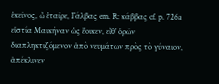ἐκεῖνος, ὦ ἑταῖρε, Γάλβας em. R: κάββας cf. p. 726a εἱστία Μαικήναν ὡς ἔοικεν, εἶθʼ ὁρῶν διαπληκτιζόμενον ἀπὸ νευμάτων πρὸς τὸ γύναιον, ἀπέκλινεν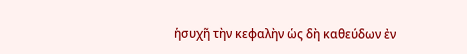ἡσυχῆ τὴν κεφαλὴν ὡς δὴ καθεύδων ἐν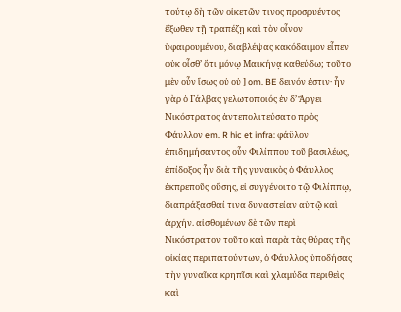τούτῳ δὴ τῶν οἰκετῶν τινος προσρυέντος ἔξωθεν τῇ τραπέζῃ καὶ τὸν οἶνον ὑφαιρουμένου, διαβλέψας κακόδαιμον εἶπεν οὐκ οἶσθʼ ὅτι μόνῳ Μαικήνᾳ καθεύδω; τοῦτο μὲν οὖν ἴσως οὐ οὐ ] om. BE δεινόν ἐστιν· ἦν γὰρ ὁ Γάλβας γελωτοποιός ἐν δʼ Ἄργει Νικόστρατος ἀντεπολιτεύσατο πρὸς Φάυλλον em. R hic et infra: φάϋλον ἐπιδημήσαντος οὖν Φιλίππου τοῦ βασιλέως, ἐπίδοξος ἦν διὰ τῆς γυναικὸς ὁ Φάυλλος ἐκπρεποῦς οὔσης, εἰ συγγένοιτο τῷ Φιλίππῳ, διαπράξασθαί τινα δυναστείαν αὑτῷ καὶ ἀρχήν. αἰσθομένων δὲ τῶν περὶ Νικόστρατον τοῦτο καὶ παρὰ τὰς θύρας τῆς οἰκίας περιπατούντων, ὁ Φάυλλος ὑποδήσας τὴν γυναῖκα κρηπῖσι καὶ χλαμύδα περιθεὶς καὶ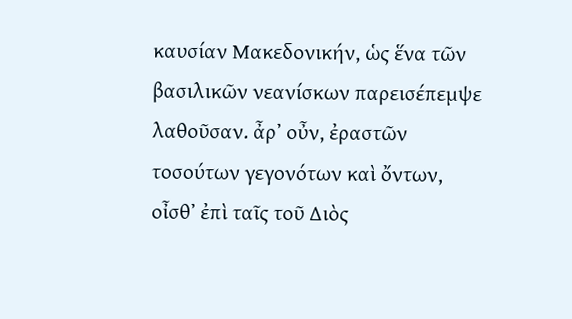καυσίαν Μακεδονικήν, ὡς ἕνα τῶν βασιλικῶν νεανίσκων παρεισέπεμψε λαθοῦσαν. ἆρʼ οὖν, ἐραστῶν τοσούτων γεγονότων καὶ ὄντων, οἶσθʼ ἐπὶ ταῖς τοῦ Διὸς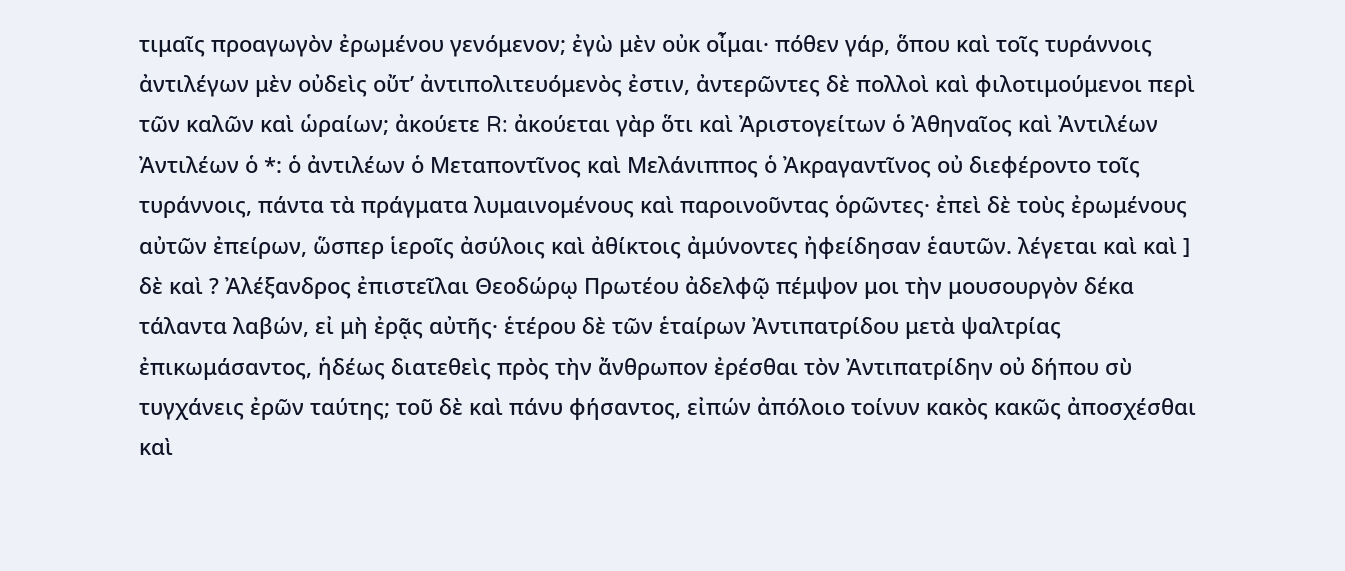τιμαῖς προαγωγὸν ἐρωμένου γενόμενον; ἐγὼ μὲν οὐκ οἶμαι· πόθεν γάρ, ὅπου καὶ τοῖς τυράννοις ἀντιλέγων μὲν οὐδεὶς οὔτʼ ἀντιπολιτευόμενὸς ἐστιν, ἀντερῶντες δὲ πολλοὶ καὶ φιλοτιμούμενοι περὶ τῶν καλῶν καὶ ὡραίων; ἀκούετε R: ἀκούεται γὰρ ὅτι καὶ Ἀριστογείτων ὁ Ἀθηναῖος καὶ Ἀντιλέων Ἀντιλέων ὁ *: ὁ ἀντιλέων ὁ Μεταποντῖνος καὶ Μελάνιππος ὁ Ἀκραγαντῖνος οὐ διεφέροντο τοῖς τυράννοις, πάντα τὰ πράγματα λυμαινομένους καὶ παροινοῦντας ὁρῶντες· ἐπεὶ δὲ τοὺς ἐρωμένους αὐτῶν ἐπείρων, ὥσπερ ἱεροῖς ἀσύλοις καὶ ἀθίκτοις ἀμύνοντες ἠφείδησαν ἑαυτῶν. λέγεται καὶ καὶ ] δὲ καὶ ? Ἀλέξανδρος ἐπιστεῖλαι Θεοδώρῳ Πρωτέου ἀδελφῷ πέμψον μοι τὴν μουσουργὸν δέκα τάλαντα λαβών, εἰ μὴ ἐρᾷς αὐτῆς· ἑτέρου δὲ τῶν ἑταίρων Ἀντιπατρίδου μετὰ ψαλτρίας ἐπικωμάσαντος, ἡδέως διατεθεὶς πρὸς τὴν ἄνθρωπον ἐρέσθαι τὸν Ἀντιπατρίδην οὐ δήπου σὺ τυγχάνεις ἐρῶν ταύτης; τοῦ δὲ καὶ πάνυ φήσαντος, εἰπών ἀπόλοιο τοίνυν κακὸς κακῶς ἀποσχέσθαι καὶ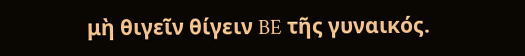μὴ θιγεῖν θίγειν BE τῆς γυναικός.